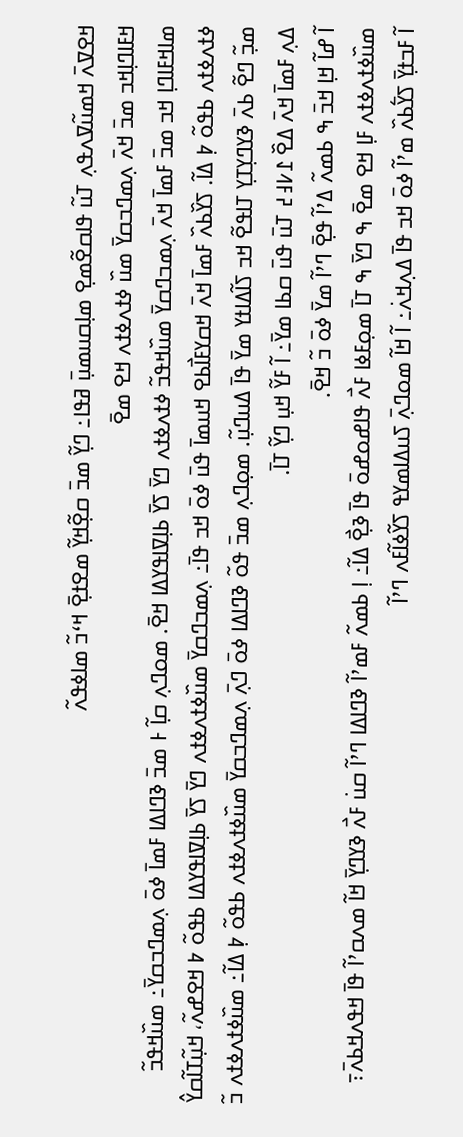ߞߐߜߍ߫ ߞߘߎ߬ߜߍߟߍ߲ ߠߎ߬ ߟߊߛߐ߬ߘߐ߲ ߘߊ߲ߛߎߘߎ߲߫ ߥߟߊ߸ ߣߌ߲߬ ߘߏ߫ ߛߐ߲߬ߞߌ߲߬ ߘߐߙߐ߲߫ ߞߵߏ߬ ߘߊߦߟߍ߬
ߞߓߊߣߊ߲ߞߏ ߘߏ߫ ߞߍ߫ ߍ߲ߘߣߏߛߌ߫ ߘߎ߰ ߦߙߍߦߙߍ ߞߐ ߘߐ߫
ߘߊߞߓߊߣߊ߲ ߞߏ ߘߏ߫ ߓߘߊ߫ ߞߍ߫ ߍ߲ߘߏߣߛߌ߫ ߘߎ߰ߞߟߏ߬ ߦߙߍߦߙߍ ߣߌ߫ ߖߌ߫ ߕߊ߲ߜߊߟߌߡߊ ߞߐ߫. ߘߋߣߍ߲ ߛߊ߲߬ ߅ ߘߏ߫ ߢߣߊߡߊ ߓߘߊ߫ ߦߋ߫ ߍ߲ߘߣߏߛߌ߫߸ ߘߎ߰ߞߟߏ߬ ߦߙߍߦߙߍ ߕߟߋ߬ ߈߲ ߡߊ߬. ߖߌ߰ߕߍ߰ ߓߘߊ߫ ߞߍ߫ ߞߛߌߓߊ߯ߕߐ ߞߎߘߊ߫ ߟߎ߫ ߦߋ߫ ߞߏ ߟߊ߫߸ ߍ߲ߘߏߣߛߌ߫ ߘߎ߰ߦߙߍߦߙߍ ߣߌ߫ ߖߌ߫ ߕߊ߲ߜߊߟߌߡߊ ߕߟߋ߬ ߈ ߞߐߝߍ߬، ߞߎ߲߬ߠߊ߬ߛߌ߮ ߘߏ߲߬ ߣߐ߬ ߕߍ߫ ߢߌߣߌ߲ߠߌ߲ ߠߊߟߐ߬ ߞߏ ߖߊ߬ߡߊߙߌ ߘߌ߫ ߟߊ߫ ߡߎߣߎ߲߬. ߘߋ߲ߣߍ߲ ߘߏ߫ ߟߋ߬ ߢߣߊߡߊ ߦߋ߫ ߣߍ߲߫ ߍ߲ߘߣߏߛߌ߫ ߘߎ߰ߦߙߍߦߙߍ ߕߟߋ߬ ߈߲ ߡߊ߬߸ ߘߎ߰ߦߙߍߦߙߍ ߏ߬ ߡߍ߲ ߓߘߊ߫ ߞߍ߫ ߡߐ߰ ߁߇߃߄ ߠߎ߫ ߟߎ߫ ߛߕߊ ߘߌ߫߸ ߊ߬ ߓߌ߬ ߞߎ߲ ߣߌ߲߬ ߠߊ߫.
ߊ߬ ߝߊ߬ ߞߊ߲ ߞߏ߫ ߒ ߕߘߍ߬ ߡߴߊ߬ ߟߐ߲߫ ߣߴߊ߬ ߘߌ߫ ߦߋ߫ ߏ߬ ߞߐ߫.
ߘߎ߰ߦߙߍߦߙߍ ߓߊ߲ ߞߐ ߘߐ߫ ߒ ߣߌ߫ ߒ ߠߊ߫ ߘߋ߲ߓߦߊ ߓߍ߯ ߟߊߝߋߝߋ߫ ߟߊ߫ ߢߐ߲߯ ߡߊ߬߸ ߊ߲ ߕߘߍ߬ ߓߘߴߊ߬ ߢߣߊߡߊ ߣߴߊ߬ ߛߎ߭ ߓߍ߯ ߢߌߣߌ߲߫ ߞߊ߬ ߘߍߛߴߊ߬ ߟߊ߫ ߞߟߍߞߕߍ߫߹
ߊ߬ ߓߏߙߌ߲߫ ߖߌ߱ߕߍ߰ ߘߴߊ߬ ߦߋ߫ ߞߏ ߟߊ߫ ߡߍ߲ߞߍ߭߸ ߊ߬ ߞߊ߬ ߘߋߣߍ߲߫ ߖߎߡߊߘߌߟ ߖߌ߬ߦߊ߬ߓߍ ߣߴߊ߬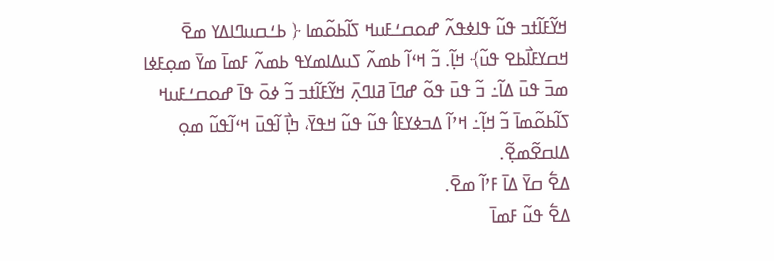ߞߌ߬ߓߊ߬ߙߏ ߟߎ߬ ߟߊߦߟߍ߬ ߝߋߛߑߓߎߞ ߖߊ߬ߕߋ߬ߘߊ ﴿ ߕߑߛߎߣߊߡߌ ߘߐ߫ ߞߛߌߓߊ߯ߕߐ ߟߎ߬﴾ ߞߊ߲߬. ߏ߬ ߞߵߊ߬ ߕߘߍ߬ ߖߎߡߊߘߌߟ ߕߘߍ߬ ߓߘߊ߫ ߘߌ߫ ߘߋ߲ߓߦߊ ߘߏ߫ ߟߎ߫ ߡߊ߬߸ ߏ߬ ߟߎ߫ ߟߋ߬ ߝߣߊ߫ ߥߊߣߍ߲߫ ߞߌ߬ߓߊ߬ߙߏ ߏ߬ ߦߋ߫ ߟߊ߫ ߝߋߛߑߓߎߞ ߖߊ߬ߕߋ߬ߘߊ߫ ߏ߬ ߞߊ߲߬߸ ߞߴߊ߬ ߡߏߦߌߓߊ߮ ߟߎ߬ ߟߎ߬ ߞߟߌ߫، ߤߊ߲߯ ߊ߬ߟߎ߫ ߞߵߊ߬ߟߎ߬ ߘߋ߲ ߡߊߛߐ߬ߘߐ߲߬.
ߡߐ߱ ߛߌ߫ ߡߊ߫ ߓߴߊ߬ ߘߐ߫.
ߡߐ߱ ߟߎ߬ ߓߘߊ߫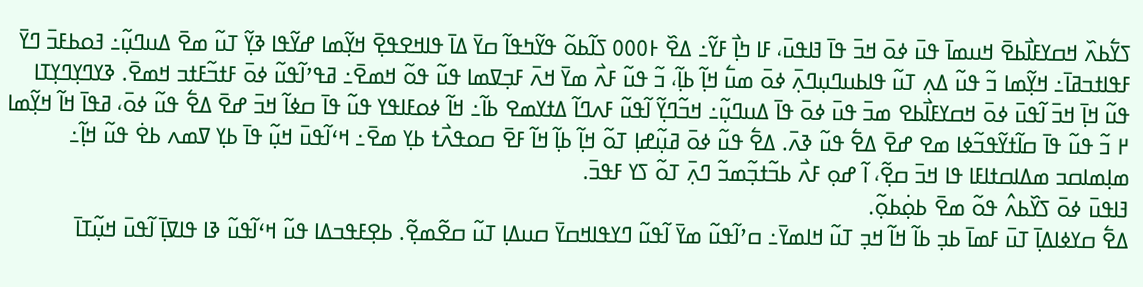ߖߌ߱ߕߍ߰ ߞߛߌߓߊ߯ߕߐ߫ ߞߎߘߊ߫ ߟߎ߫ ߦߋ߫ ߞߏ߫ ߟߊ߫ ߔߊߟߎ߫، ߓߊ ߤߊ߲߯ ߓߌ߬߸ ߡߐ߰ ߅߀߀߀ ߖߊ߬ߕߋ߬ ߟߌ߬ߤߟߊ߬ ߛߌ߫ ߡߊ߫ ߟߊߞߐߟߐ߲߫ ߞߌ߲߬ߘߊ ߝߌ߬ߟߊ ߢߌ߲߬ ߠߎ߬ ߘߐ߫ ߡߎߣߎ߲߬߸ ߔߋߕߓߏ߫ ߣߌ߫ ߓߟߊߙߏߥߊ߫߸ ߞߌ߲߬ߘߊ ߏ߬ ߟߎ߬ ߡߍ߲ ߠߎ߬ ߟߊߕߎߣߎ߲ߣߍ߲߫ ߦߋ߫ ߘߎ߱ ߞߊ߲߬ ߕߊ߲߬، ߏ߬ ߟߎ߬ ߓߍ߯ ߘߌ߫ ߞߍ߫ ߓߏ߲ߜߘߊ ߟߎ߬ ߟߋ߬ ߞߘߐ߫߸ ߥߟߴߊ߬ߟߎ߬ ߦߋ߫ ߓߙߏ߬ߓߙߏ ߞߘߐ߫. ߢߌߣߌ߲ߣߌ߲ߠߊ ߟߎ߬ ߞߊ߲߫ ߞߏ߫ ߊ߬ߟߎ߫ ߦߋ߫ ߞߛߌߓߊ߯ߕߐ ߘߏ߫ ߟߎ߫ ߦߋ߫ ߟߊ߫ ߡߎߣߎ߲߬߸ ߞߏ߬ߣߌ߲߬ ߊ߬ߟߎ߬ ߓߍߣߊ߬ ߡߙߌߘߐ ߕߊ߬߸ ߞߊ߬ ߦߋߓߊߟߌ ߟߎ߬ ߟߊ߫ ߛߦߊ߬ ߞߏ߫ ߝߐ߫ ߡߐ߱ ߟߎ߬ ߦߋ߫، ߥߟߊ߫ ߞߊ߬ ߞߌ߲߬ߘߊ ߂ ߏ߬ ߟߎ߬ ߟߊ߫ ߛߊ߬ߙߌ߬ߟߏ߬ߦߊ ߘߐ ߝߐ߫ ߡߐ߱ ߟߎ߬ ߢߍ߫. ߡߐ߱ ߟߎ߬ ߦߋ߫ ߥߎ߲߬ߝߊ߲ ߠߋ߬ ߞߊ߲߬ ߕߊ߲߬ ߞߊ߬ ߓߐ߫ ߛߋߟߍ߯ߙ ߕߌ߲ ߘߐ߫߸ ߞߵߊ߬ߟߎ߫ ߞߎ߲߬ ߟߊ߫ ߕߌ߲ ߜߘߍ ߕߐ߭ ߟߎ߬ ߞߊ߲߬߸ ߘߊ߲ߘߊߛߏ ߘߡߊߛߙߊߓߊ ߟߊ ߞߏ߫ ߛߐ߲߬، ߊ߬ ߝߋ߲ ߓߍ߯ ߕߏ߬ߙߏ߲߬ߘߏ߬ ߣߍ߲߫ ߠߋ߬ ߖߌ ߓߟߏ߫.
ߔߊߟߎ߫ ߦߋ߫ ߖߌ߰ߕߍ߮ ߟߋ߬ ߘߐ߫ ߕߋ߲߭ߕߋ߲߬.
ߡߐ߱ ߛߌߦߊߡߊ߲߫ ߠߎ߫ ߓߘߊ߫ ߕߏ߲ ߕߊ߬ ߞߊ߬ ߞߏ߲ ߠߎ߬ ߞߊߘߌ߫߸ ߛߴߊ߬ߟߎ߬ ߘߌ߫ ߊ߬ߟߎ߬ ߣߌߟߊߞߛߌ߫ ߛߎߡߊ߲ ߠߎ߬ ߛߐ߬ߘߐ߲߬. ߕߐ߲ߓߟߏߡߊ ߟߎ߬ ߞߵߊ߬ߟߎ߬ ߢߊ ߟߊߜߊ߲߫ ߊ߬ߟߎ߫ ߞߎ߲߬ߠߊ߫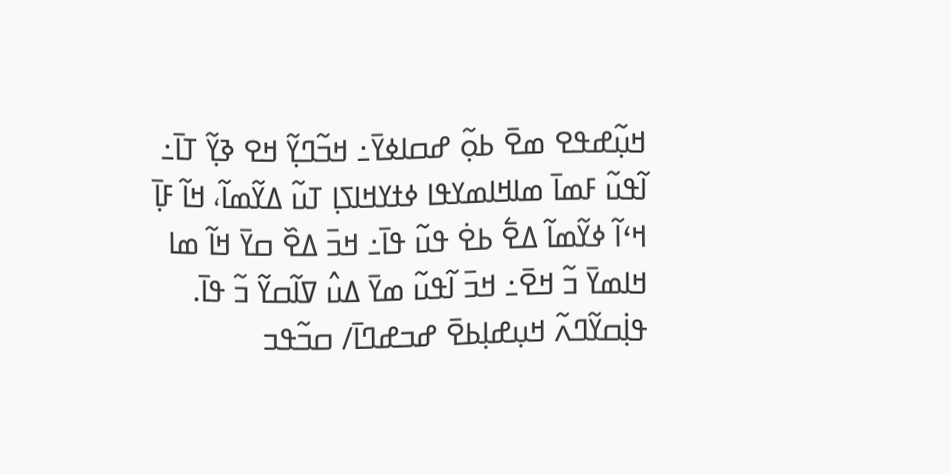ߞߎ߲߬ߝߟߐ ߘߐ߫ ߕߋ߲߬ ߝߛߊߦߌ߫߸ ߞߏ߬ߣߌ߲߬ ߞߐ ߢߌ߲߬ ߠߊ߫߸ ߊ߬ߟߎ߬ ߓߘߊ߫ ߘߊߞߊߘߌߟߊ ߦߙߌߞߊߖߊ߲ ߠߎ߬ ߡߌ߬ߘߊ߬، ߞߊ߬ ߓߊ߲߫ ߞߵߊ߬ ߦߌ߬ߘߊ߬ ߡߐ߱ ߕߐ߭ ߟߎ߬ ߟߊ߫߸ ߞߏ߫ ߡߐ߰ ߛߌ߫ ߞߊ߬ ߘߊ ߞߊߘߌ߫ ߏ߬ ߞߐ߫߸ ߞߏ߫ ߊ߬ߟߎ߬ ߘߌ߫ ߡߎ߮ ߜߊ߬ߛߌ߬ ߏ߬ ߟߊ߫.
ߟߊ߲߭ߛߌ߬ߣߍ߬ ߞߎ߲ߝߊ߲ߕߐ߫ ߝߏߝߣߊ߫/ ߛߏ߬ߟߏ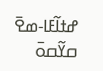ߝߙߊ߬ߓߊ-ߘߐ߫ ߛߌ߬ߛߋ߫